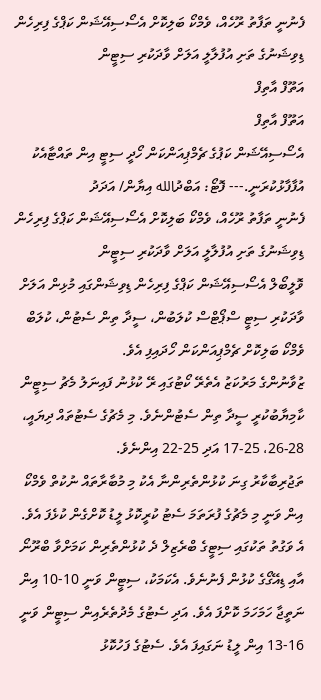ފެނުނީ ތަފާތު ރޫހެއް، ވެމްކޯ ބަލިކޮށް އެސޯސިއޭޝަން ކަޕްގެ ފިރިހެން ޑިވިޝަނުގެ ތަށި އުފުލާލީ އަލަށް ވާދަކުރި ސިޓީން
އަތޫފް އާތިފް
އަތޫފް އާތިފް
އެސޯސިއޭޝަން ކަޕުގެ ޗެމްޕިއަންކަން ހޯދީ ސިޓީ އިން ތައްޓާއެކު އުފާފާޅުކުރަނީ.--- ފޮޓޯ: އަބްދުالله އިޔާން/ އަދަދު
ފެނުނީ ތަފާތު ރޫހެއް، ވެމްކޯ ބަލިކޮށް އެސޯސިއޭޝަން ކަޕްގެ ފިރިހެން ޑިވިޝަނުގެ ތަށި އުފުލާލީ އަލަށް ވާދަކުރި ސިޓީން
ވޮލީބޯލް އެސޯސިއޭޝަން ކަޕްގެ ފިރިހެން ޑިވިޝަންގައި މުޅިން އަލަށް ވާދަކުރި ސިޓީ ސްޕޯޓްސް ކުލަބުން، ސީދާ ތިން ސެޓުން، ކުލަބް ވެމްކޯ ބަލިކޮށް ޗެމްޕިއަންކަން ހޯދައިފި އެވެ.
ޒުވާނުންގެ މަރުކަޒު އެތެރޭ ކޯޓުގައި ރޭ ކުޅުނު ފައިނަލު މެޗު ސިޓީން ކާމިޔާބުކުރީ ސީދާ ތިން ސެޓުންނެވެ. މި މެޗުގެ ސެޓުތައް ދިޔައީ، 28-26، 25-17 އަދި 25-22 އިންނެވެ.
ތަޖުރިބާކާރު ގިނަ ކުޅުންތެރިންނާ އެކު މި މުބާރާތައް ނުކުތް ވެމްކޯ އިން ވަނީ މި މެޗުގެ ފުރަތަމަ ސެޓު ކުރީކޮޅު ލީޑު ކޮށްގެން ކުޅެފަ އެވެ. އެ ވަގުތު ތަކުގައި ސިޓީގެ ބްރެޒިލް ދެ ކުޅުންތެރިން ކަމަށްވާ ބްރޫނޯ އާއި ޑިއޭގޯގެ ކުޅުން ފެނުނެވެ. އެކަމަކު، ސިޓީން ވަނީ 10-10 އިން ނަތީޖާ ހަމަހަމަ ކޮށްފަ އެވެ. އަދި ސެޓުގެ މެދުތެރެއިން ސިޓީން ވަނީ 16-13 އިން ލީޑު ނަގައިފަ އެވެ. ސެޓުގެ ފަހުކޮޅު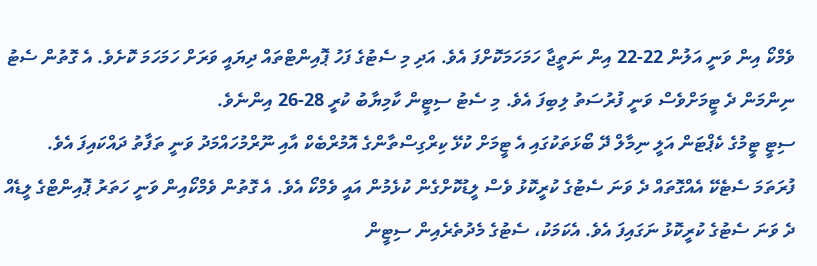ވެމްކޯ އިން ވަނީ އަލުން 22-22 އިން ނަތީޖާ ހަމަހަމަކޮށްފަ އެވެ. އަދި މި ސެޓުގެ ފަހު ޕޮއިންޓްތައް ދިޔައީ ވަރަށް ހަމަހަމަ ކޮށެވެ. އެ ގޮތުން ސެޓު ނިންމަން ދެ ޓީމަށްވެސް ވަނީ ފުރުސަތު ލިބިފަ އެވެ. މި ސެޓު ސިޓީން ކާމިޔާބު ކުރީ 28-26 އިންނެވެ.
ސިޓީ ޓީމުގެ ކެޕްޓަން އަލީ ނިމާލް ދޭ ބޯޅަތަކުގައި އެ ޓީމަށް ކުޅޭ ކިރްގިސްތާންގެ އޮމުރްބެކް އާއި ނޫރްމުހައްމަދު ވަނީ ތަފާތު ދައްކައިފަ އެވެ.
ފުރަތަމަ ސެޓެކޭ އެއްގޮތައް ދެ ވަނަ ސެޓުގެ ކުރީކޮޅު ވެސް ލީޑުކޮށްގެން ކުޅެމުން އައީ ވެމްކޯ އެވެ. އެ ގޮތުން ވެމްކޯއިން ވަނީ ހަތަރު ޕޮއިންޓްގެ ލީޑެއް ދެ ވަނަ ސެޓުގެ ކުރީކޮޅު ނަގައިފަ އެވެ. އެކަމަކު، ސެޓުގެ މެދުތެރެއިން ސިޓީން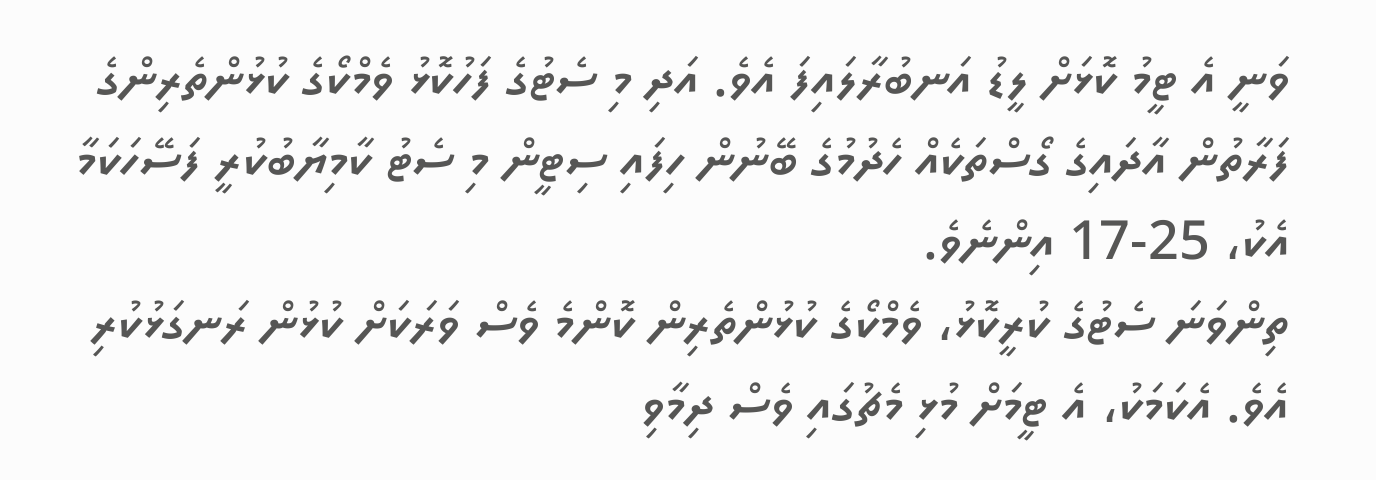ވަނީ އެ ޓީމު ކޮޅަށް ލީޑު އަނބުރާލައިފަ އެވެ. އަދި މި ސެޓުގެ ފަހުކޮޅު ވެމްކޯގެ ކުޅުންތެރިންގެ ފަރާތުން އާދައިގެ ގޯސްތަކެއް ހެދުމުގެ ބޭނުން ހިފައި ސިޓީން މި ސެޓު ކާމިޔާބުކުރީ ފަސޭހަކަމާ އެކު، 25-17 އިންނެވެ.
ތިންވަނަ ސެޓުގެ ކުރީކޮޅު، ވެމްކޯގެ ކުޅުންތެރިން ކޮންމެ ވެސް ވަރަކަށް ކުޅުން ރަނގަޅުކުރި އެވެ. އެކަމަކު، އެ ޓީމަށް މުޅި މެޗުގައި ވެސް ދިމާވި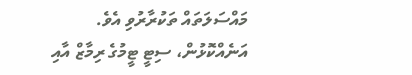މައްސަލަތައް ތަކުރާރުވި އެވެ.
އަނެއްކޮޅުން، ސިޓީ ޓީމުގެ ރިމާޒް އާއި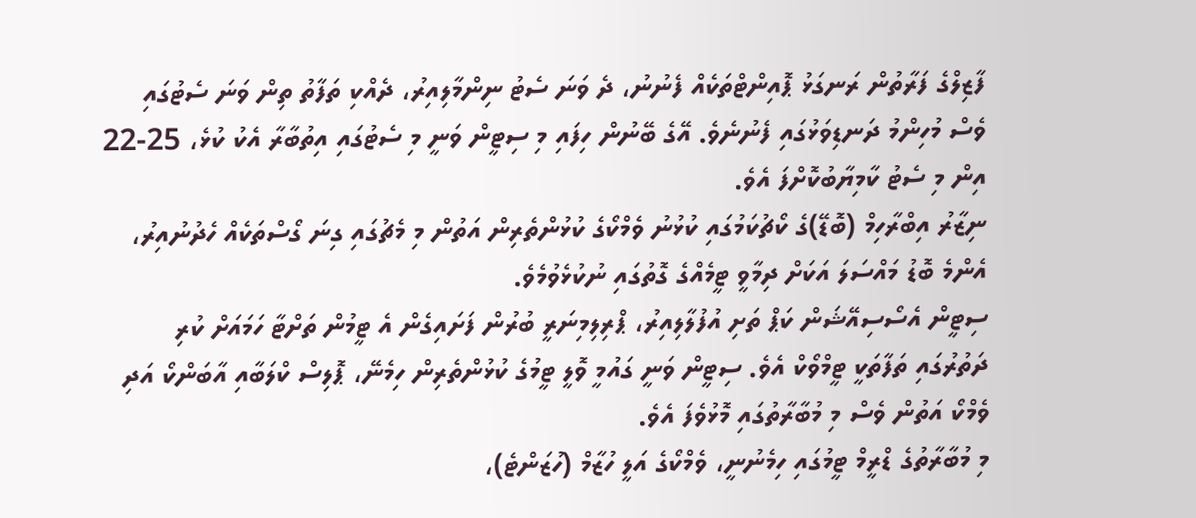ފާޒިލްގެ ފަރާތުން ރަނގަޅު ޕޮއިންޓްތަކެއް ފެނުނު، ދެ ވަނަ ސެޓު ނިންމާލިއިރު، ދެއްކި ތަފާތު ތިން ވަނަ ސެޓުގައި ވެސް މުހިންމު ދަނޑިވަޅުގައި ފެނުނެވެ. އޭގެ ބޭނުން ހިފައި މި ސިޓީން ވަނީ މި ސެޓުގައި އިތުބާރާ އެކު ކުޅެ، 25-22 އިން މި ސެޓު ކާމިޔާބުކޮށްފަ އެވެ.
ނިޒާރު އިބްރާހިމް (ބޮޑޭ)ގެ ކޯޗުކަމުގައި ކުޅުނު ވެމްކޯގެ ކުޅުންތެރިން އަތުން މި މެޗުގައި ގިނަ ގޯސްތަކެއް ހެދުނުއިރު، އެންމެ ބޮޑު މައްސަލަ އަކަށް ދިމާވީ ޓީމެއްގެ ގޮތުގައި ނުކުޅެވުމެވެ.
ސިޓީން އެސޯސިއޭޝަން ކަޕް ތަށި އުފުލާލިއިރު، ޕްރިލިމިނަރީ ބުރުން ފަށައިގެން އެ ޓީމުން ތަށްޓާ ހަމައަށް ކުރި ދަތުރުގައި ތަފާތަކީ ޓީމްވޯކް އެވެ. ސިޓީން ވަނީ ގައުމީ ވޮލީ ޓީމުގެ ކުޅުންތެރިން ހިމެނޭ، ޕޮލިސް ކްލަބާއި އާބަންކޯ އަދި ވެމްކޯ އަތުން ވެސް މި މުބާރާތުގައި މޮޅުވެފަ އެވެ.
މި މުބާރާތުގެ ޑްރީމް ޓީމުގައި ހިމެނުނީ، ވެމްކޯގެ އަލީ ހުޒާމް (ހުޒަންޓެ)،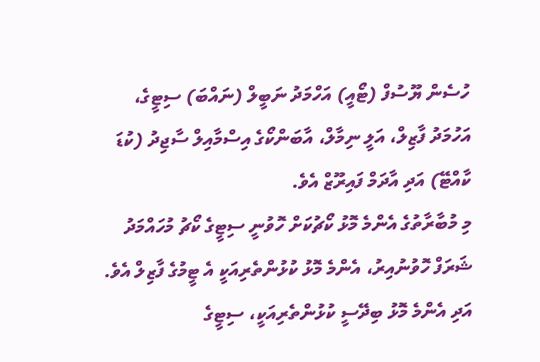ހުސެން ޔޫސުފް (ޓޯއީ) އަހްމަދު ނަބީލް (ނައްބަ) ސިޓީގެ، އަހުމަދު ފާޒިލް، އަލީ ނިމާލް، އާބަންކޯގެ އިސްމާއިލް ސާޖިދު (ކުޑަ ކާއްޓޭ) އަދި އާދަމް ފައިރޫޒް އެވެ.
މި މުބާރާތުގެ އެންމެ މޮޅު ކޯޗުކަށް ހޮވުނީ ސިޓީގެ ކޯޗު މުހައްމަދު ޝަރަފް ހޮވުނުއިރު، އެންމެ މޮޅު ކުޅުންތެރިއަކީ އެ ޓީމުގެ ފާޒިލް އެވެ. އަދި އެންމެ މޮޅު ބިދޭސީ ކުޅުންތެރިއަކީ، ސިޓީގެ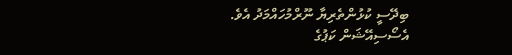ބިދޭސީ ކުޅުންތެރިޔާ ނޫރްމުހައްމަދު އެވެ.
އެސޯސިއޭޝަން ކަޕުގެ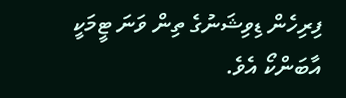ފިރިހެން ޑިވިޝަނުގެ ތިން ވަނަ ޓީމަކީ އާބަންކޯ އެވެ.